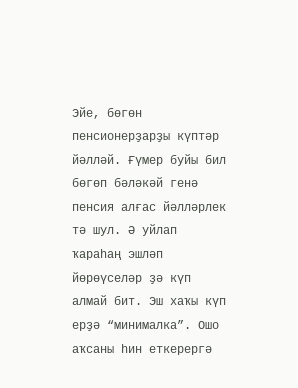Эйе, бөгөн пенсионерҙарҙы күптәр йәлләй. Ғүмер буйы бил бөгөп бәләкәй генә пенсия алғас йәлләрлек тә шул. Ә уйлап ҡараһаң эшләп йөрөүселәр ҙә күп алмай бит. Эш хаҡы күп ерҙә “минималка”. Ошо аҡсаны һин еткерергә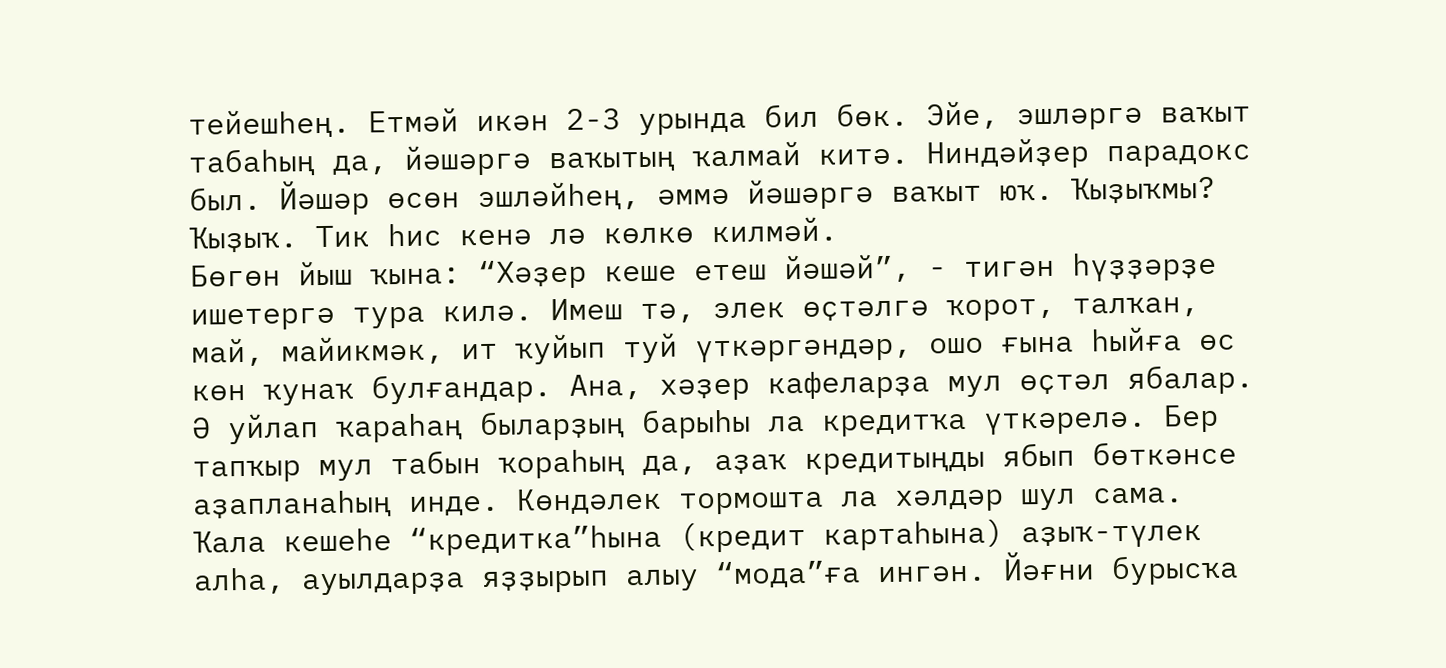тейешһең. Етмәй икән 2-3 урында бил бөк. Эйе, эшләргә ваҡыт табаһың да, йәшәргә ваҡытың ҡалмай китә. Ниндәйҙер парадокс был. Йәшәр өсөн эшләйһең, әммә йәшәргә ваҡыт юҡ. Ҡыҙыҡмы? Ҡыҙыҡ. Тик һис кенә лә көлкө килмәй.
Бөгөн йыш ҡына: “Хәҙер кеше етеш йәшәй”, - тигән һүҙҙәрҙе ишетергә тура килә. Имеш тә, элек өҫтәлгә ҡорот, талҡан, май, майикмәк, ит ҡуйып туй үткәргәндәр, ошо ғына һыйға өс көн ҡунаҡ булғандар. Ана, хәҙер кафеларҙа мул өҫтәл ябалар. Ә уйлап ҡараһаң быларҙың барыһы ла кредитҡа үткәрелә. Бер тапҡыр мул табын ҡораһың да, аҙаҡ кредитыңды ябып бөткәнсе аҙапланаһың инде. Көндәлек тормошта ла хәлдәр шул сама. Ҡала кешеһе “кредитка”һына (кредит картаһына) аҙыҡ-түлек алһа, ауылдарҙа яҙҙырып алыу “мода”ға ингән. Йәғни бурысҡа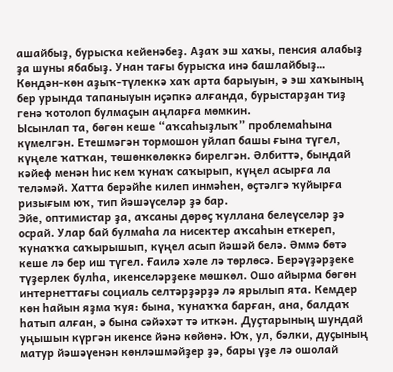ашайбыҙ, бурысҡа кейенәбеҙ. Аҙаҡ эш хаҡы, пенсия алабыҙ ҙа шуны ябабыҙ. Унан тағы бурысҡа инә башлайбыҙ… Көндән-көн аҙыҡ-түлеккә хаҡ арта барыуын, ә эш хаҡының бер урында тапаныуын иҫәпкә алғанда, бурыстарҙан тиҙ генә ҡотолоп булмаҫын аңларға мөмкин.
Ысынлап та, бөгөн кеше “аҡсаһыҙлыҡ” проблемаһына күмелгән. Етешмәгән тормошон уйлап башы ғына түгел, күңеле ҡатҡан, төшөнкөлөккә бирелгән. Әлбиттә, бындай кәйеф менән һис кем ҡунаҡ саҡырып, күңел асырға ла теләмәй. Хатта берәйһе килеп инмәһен, өҫтәлгә ҡуйырға ризығым юҡ, тип йәшәүселәр ҙә бар.
Эйе, оптимистар ҙа, аҡсаны дөрөҫ ҡуллана белеүселәр ҙә осрай. Улар бай булмаһа ла нисектер аҡсаһын еткереп, ҡунаҡҡа саҡырышып, күңел асып йәшәй белә. Әммә бөтә кеше лә бер иш түгел. Ғаилә хәле лә төрлөсә. Берәүҙәрҙеке түҙерлек булһа, икенселәрҙеке мөшкөл. Ошо айырма бөгөн интернеттағы социаль селтәрҙәрҙә лә ярылып ята. Кемдер көн һайын яҙма ҡуя: бына, ҡунаҡҡа барған, ана, балдаҡ һатып алған, ә бына сәйәхәт тә иткән. Дуҫтарының шундай уңышын күргән икенсе йәнә көйөнә. Юҡ, ул, бәлки, дуҫының матур йәшәүенән көнләшмәйҙер ҙә, бары үҙе лә ошолай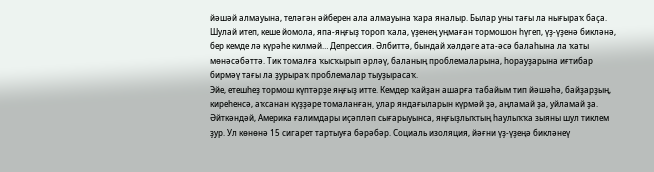йәшәй алмауына, теләгән әйберен ала алмауына ҡара яналыр. Былар уны тағы ла нығыраҡ баҫа. Шулай итеп, кеше йомола, япа-яңғыҙ тороп ҡала, үҙенең уңмаған тормошон һүгеп, үҙ-үҙенә бикләнә, бер кемде лә күрәһе килмәй… Депрессия. Әлбиттә, бындай хәлдәге ата-әсә балаһына ла ҡаты мөнәсәбәттә. Тик томалға ҡысҡырып әрләү, баланың проблемаларына, һорауҙарына иғтибар бирмәү тағы ла ҙурыраҡ проблемалар тыуҙырасаҡ.
Эйе, етешһеҙ тормош күптәрҙе яңғыҙ итте. Кемдер ҡайҙан ашарға табайым тип йәшәһә, байҙарҙың, киреһенсә, аҡсанан күҙҙәре томаланған, улар яндағыларын күрмәй ҙә, аңламай ҙа, уйламай ҙа.
Әйткәндәй, Америка ғалимдары иҫәпләп сығарыуынса, яңғыҙлыҡтың һаулыҡҡа зыяны шул тиклем ҙур. Ул көнөнә 15 сигарет тартыуға бәрәбәр. Социаль изоляция, йәғни үҙ-үҙеңә бикләнеү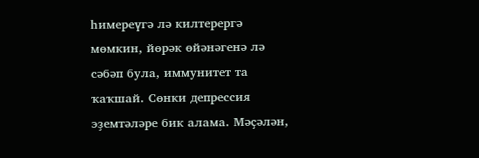һимереүгә лә килтерергә мөмкин, йөрәк өйәнәгенә лә сәбәп була, иммунитет та ҡаҡшай. Сөнки депрессия эҙемтәләре бик алама. Мәҫәлән,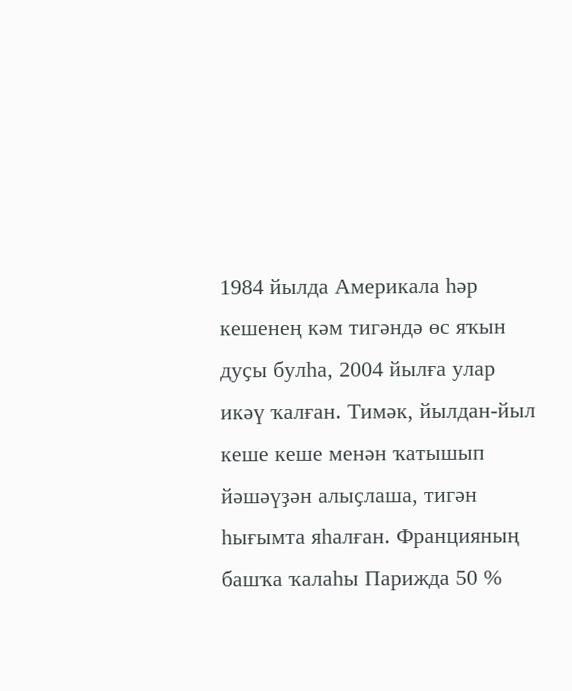1984 йылда Америкала һәр кешенең кәм тигәндә өс яҡын дуҫы булһа, 2004 йылға улар икәү ҡалған. Тимәк, йылдан-йыл кеше кеше менән ҡатышып йәшәүҙән алыҫлаша, тигән һығымта яһалған. Францияның башҡа ҡалаһы Парижда 50 %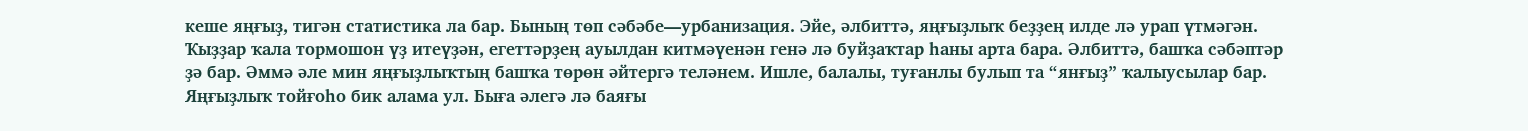кеше яңғыҙ, тигән статистика ла бар. Бының төп сәбәбе—урбанизация. Эйе, әлбиттә, яңғыҙлыҡ беҙҙең илде лә урап үтмәгән. Ҡыҙҙар ҡала тормошон үҙ итеүҙән, егеттәрҙең ауылдан китмәүенән генә лә буйҙаҡтар һаны арта бара. Әлбиттә, башҡа сәбәптәр ҙә бар. Әммә әле мин яңғыҙлыҡтың башҡа төрөн әйтергә теләнем. Ишле, балалы, туғанлы булып та “янғыҙ” ҡалыусылар бар. Яңғыҙлыҡ тойғоһо бик алама ул. Быға әлегә лә баяғы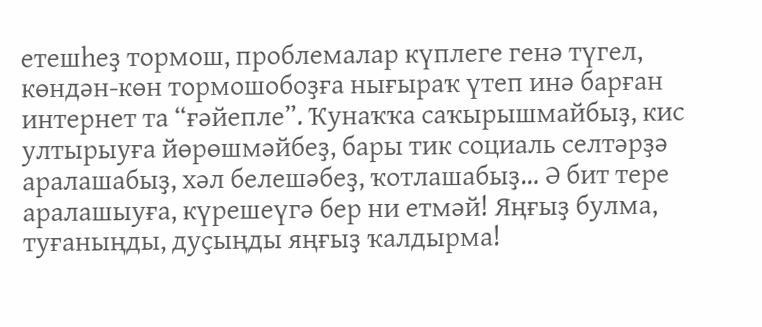етешһеҙ тормош, проблемалар күплеге генә түгел, көндән-көн тормошобоҙға нығыраҡ үтеп инә барған интернет та “ғәйепле”. Ҡунаҡҡа саҡырышмайбыҙ, кис ултырыуға йөрөшмәйбеҙ, бары тик социаль селтәрҙә аралашабыҙ, хәл белешәбеҙ, ҡотлашабыҙ… Ә бит тере аралашыуға, күрешеүгә бер ни етмәй! Яңғыҙ булма, туғаныңды, дуҫыңды яңғыҙ ҡалдырма!